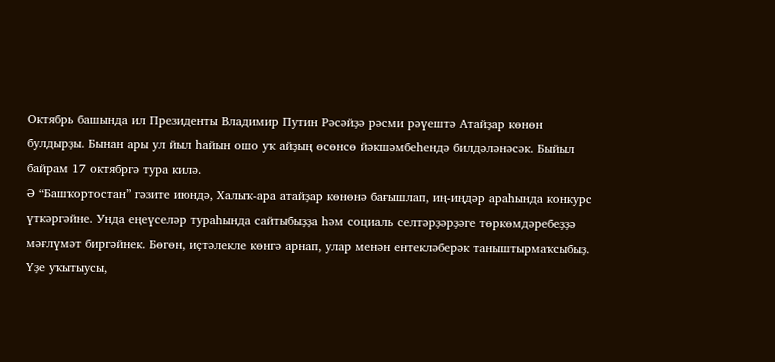Октябрь башында ил Президенты Владимир Путин Рәсәйҙә рәсми рәүештә Атайҙар көнөн булдырҙы. Бынан ары ул йыл һайын ошо уҡ айҙың өсөнсө йәкшәмбеһендә билдәләнәсәк. Быйыл байрам 17 октябргә тура килә.
Ә “Башҡортостан” гәзите июндә, Халыҡ-ара атайҙар көнөнә бағышлап, иң-иңдәр араһында конкурс үткәргәйне. Унда еңеүселәр тураһында сайтыбыҙҙа һәм социаль селтәрҙәрҙәге төркөмдәребеҙҙә мәғлүмәт биргәйнек. Бөгөн, иҫтәлекле көнгә арнап, улар менән ентекләберәк таныштырмаҡсыбыҙ.
Үҙе уҡытыусы,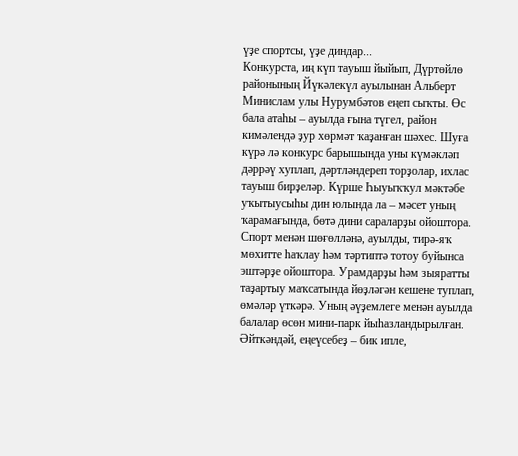үҙе спортсы, үҙе диндар...
Конкурста, иң күп тауыш йыйып, Дүртөйлө районының Йүкәлекүл ауылынан Альберт Минислам улы Нурумбәтов еңеп сыҡты. Өс бала атаһы – ауылда ғына түгел, район кимәлендә ҙур хөрмәт ҡаҙанған шәхес. Шуға күрә лә конкурс барышында уны күмәкләп дәррәү хуплап, дәртләндереп торҙолар, ихлас тауыш бирҙеләр. Күрше Һыуыҡҡул мәктәбе уҡытыусыһы дин юлында ла – мәсет уның ҡарамағында, бөтә дини сараларҙы ойоштора. Спорт менән шөғөлләнә, ауылды, тирә-яҡ мөхитте һаҡлау һәм тәртиптә тотоу буйынса эштәрҙе ойоштора. Урамдарҙы һәм зыяратты таҙартыу маҡсатында йөҙләгән кешене туплап, өмәләр үткәрә. Уның әүҙемлеге менән ауылда балалар өсөн мини-парк йыһазландырылған. Әйткәндәй, еңеүсебеҙ – бик ипле,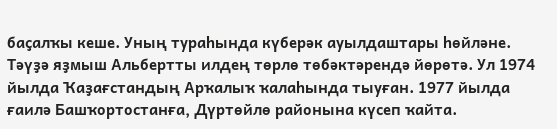баҫалҡы кеше. Уның тураһында күберәк ауылдаштары һөйләне.
Тәүҙә яҙмыш Альбертты илдең төрлө төбәктәрендә йөрөтә. Ул 1974 йылда Ҡаҙағстандың Арҡалыҡ ҡалаһында тыуған. 1977 йылда ғаилә Башҡортостанға, Дүртөйлө районына күсеп ҡайта.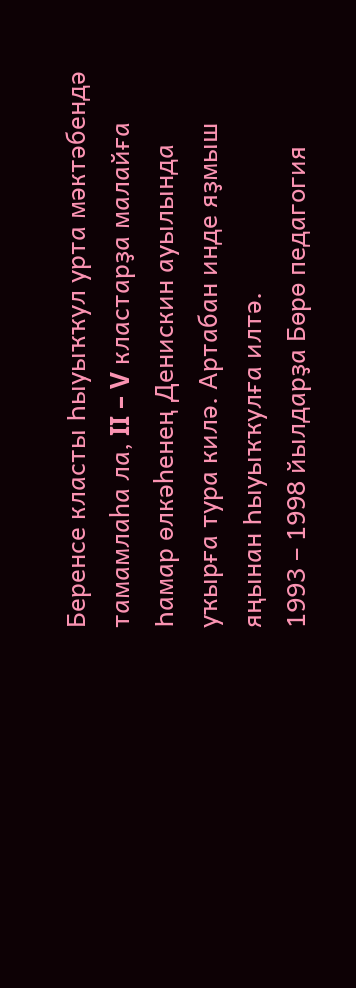Беренсе класты Һыуыҡҡул урта мәктәбендә тамамлаһа ла, II – V кластарҙа малайға Һамар өлкәһенең Денискин ауылында уҡырға тура килә. Артабан инде яҙмыш яңынан Һыуыҡҡулға илтә.
1993 – 1998 йылдарҙа Бөрө педагогия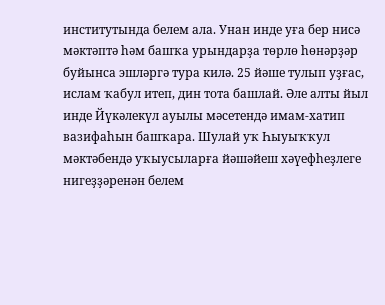институтында белем ала. Унан инде уға бер нисә мәктәптә һәм башҡа урындарҙа төрлө һөнәрҙәр буйынса эшләргә тура килә. 25 йәше тулып уҙғас, ислам ҡабул итеп, дин тота башлай. Әле алты йыл инде Йүкәлекүл ауылы мәсетендә имам-хатип вазифаһын башҡара. Шулай уҡ Һыуыҡҡул мәктәбендә уҡыусыларға йәшәйеш хәүефһеҙлеге нигеҙҙәренән белем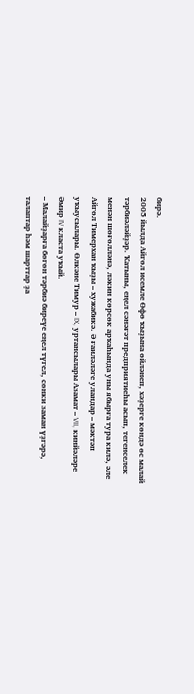бирә.
2005 йылда Айгөл исемле Өфө ҡыҙына өйләнеп, хәҙерге көндә өс малай тәрбиәләйҙәр. Ҡатыны, еңел сәнәғәт предприятиеһы асып, тегенселек менән шөғөлләнә, ләкин көрсөк арҡаһында уны ябырға тура килә, әле Айгөл Тимерхан ҡыҙы – хужабикә. Ә ғаиләләге уландар – мәктәп уҡыусылары. Өлкәне Тимур – IX, уртансылары Азамат – VII, кинйәләре Әмир IV класта уҡый.
– Малайҙарға бөгөн тәрбиә биреүе еңел түгел, сөнки заман үҙгәрә, талаптар һәм шарттар ҙа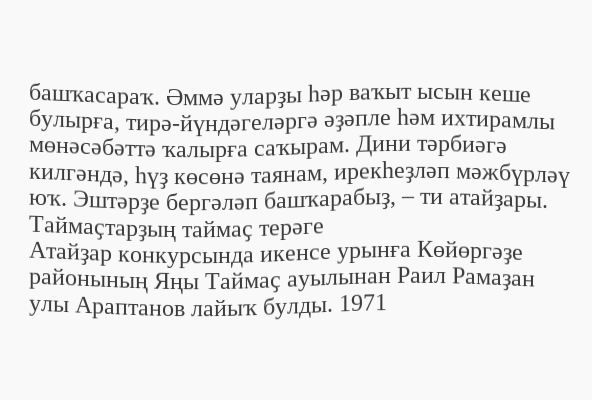башҡасараҡ. Әммә уларҙы һәр ваҡыт ысын кеше булырға, тирә-йүндәгеләргә әҙәпле һәм ихтирамлы мөнәсәбәттә ҡалырға саҡырам. Дини тәрбиәгә килгәндә, һүҙ көсөнә таянам, ирекһеҙләп мәжбүрләү юҡ. Эштәрҙе бергәләп башҡарабыҙ, – ти атайҙары.
Таймаҫтарҙың таймаҫ терәге
Атайҙар конкурсында икенсе урынға Көйөргәҙе районының Яңы Таймаҫ ауылынан Раил Рамаҙан улы Араптанов лайыҡ булды. 1971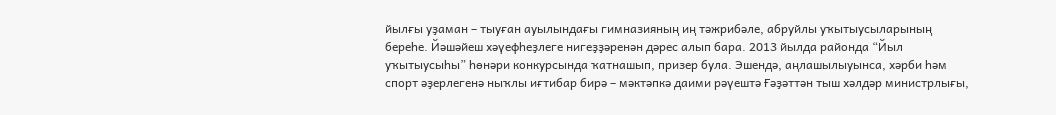йылғы уҙаман – тыуған ауылындағы гимназияның иң тәжрибәле, абруйлы уҡытыусыларының береһе. Йәшәйеш хәүефһеҙлеге нигеҙҙәренән дәрес алып бара. 2013 йылда районда “Йыл уҡытыусыһы” һөнәри конкурсында ҡатнашып, призер була. Эшендә, аңлашылыуынса, хәрби һәм спорт әҙерлегенә ныҡлы иғтибар бирә – мәктәпкә даими рәүештә Ғәҙәттән тыш хәлдәр министрлығы,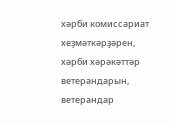хәрби комиссариат хеҙмәткәрҙәрен, хәрби хәрәкәттәр ветерандарын, ветерандар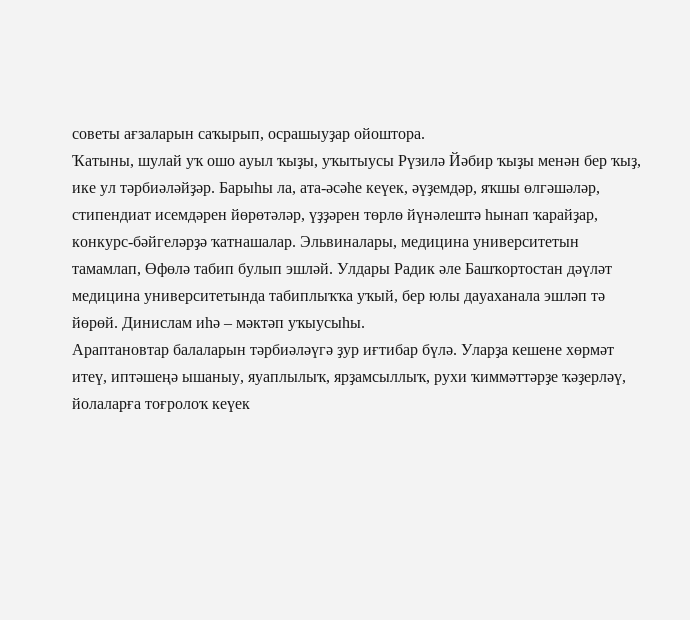советы ағзаларын саҡырып, осрашыуҙар ойоштора.
Ҡатыны, шулай уҡ ошо ауыл ҡыҙы, уҡытыусы Рүзилә Йәбир ҡыҙы менән бер ҡыҙ, ике ул тәрбиәләйҙәр. Барыһы ла, ата-әсәһе кеүек, әүҙемдәр, яҡшы өлгәшәләр, стипендиат исемдәрен йөрөтәләр, үҙҙәрен төрлө йүнәлештә һынап ҡарайҙар, конкурс-бәйгеләрҙә ҡатнашалар. Эльвиналары, медицина университетын тамамлап, Өфөлә табип булып эшләй. Улдары Радик әле Башҡортостан дәүләт медицина университетында табиплыҡҡа уҡый, бер юлы дауаханала эшләп тә йөрөй. Динислам иһә – мәктәп уҡыусыһы.
Араптановтар балаларын тәрбиәләүгә ҙур иғтибар бүлә. Уларҙа кешене хөрмәт итеү, иптәшеңә ышаныу, яуаплылыҡ, ярҙамсыллыҡ, рухи ҡиммәттәрҙе ҡәҙерләү, йолаларға тоғролоҡ кеүек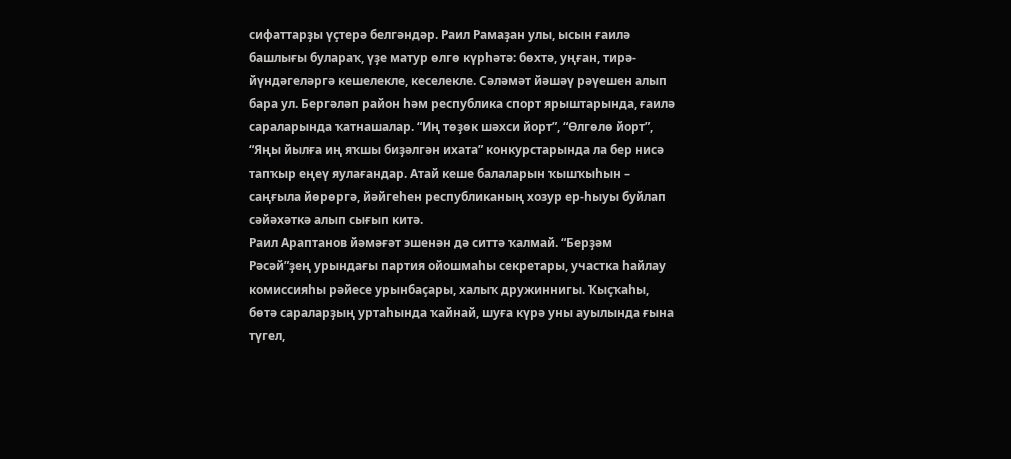сифаттарҙы үҫтерә белгәндәр. Раил Рамаҙан улы, ысын ғаилә башлығы булараҡ, үҙе матур өлгө күрһәтә: бөхтә, уңған, тирә-йүндәгеләргә кешелекле, кеселекле. Сәләмәт йәшәү рәүешен алып бара ул. Бергәләп район һәм республика спорт ярыштарында, ғаилә сараларында ҡатнашалар. “Иң төҙөк шәхси йорт”, “Өлгөлө йорт”, “Яңы йылға иң яҡшы биҙәлгән ихата” конкурстарында ла бер нисә тапҡыр еңеү яулағандар. Атай кеше балаларын ҡышҡыһын – саңғыла йөрөргә, йәйгеһен республиканың хозур ер-һыуы буйлап сәйәхәткә алып сығып китә.
Раил Араптанов йәмәғәт эшенән дә ситтә ҡалмай. “Берҙәм Рәсәй”ҙең урындағы партия ойошмаһы секретары, участка һайлау комиссияһы рәйесе урынбаҫары, халыҡ дружиннигы. Ҡыҫҡаһы, бөтә сараларҙың уртаһында ҡайнай, шуға күрә уны ауылында ғына түгел,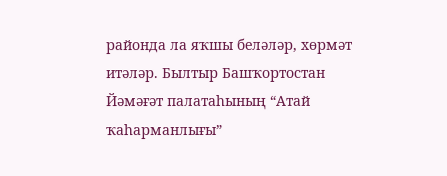районда ла яҡшы беләләр, хөрмәт итәләр. Былтыр Башҡортостан Йәмәғәт палатаһының “Атай ҡаһарманлығы”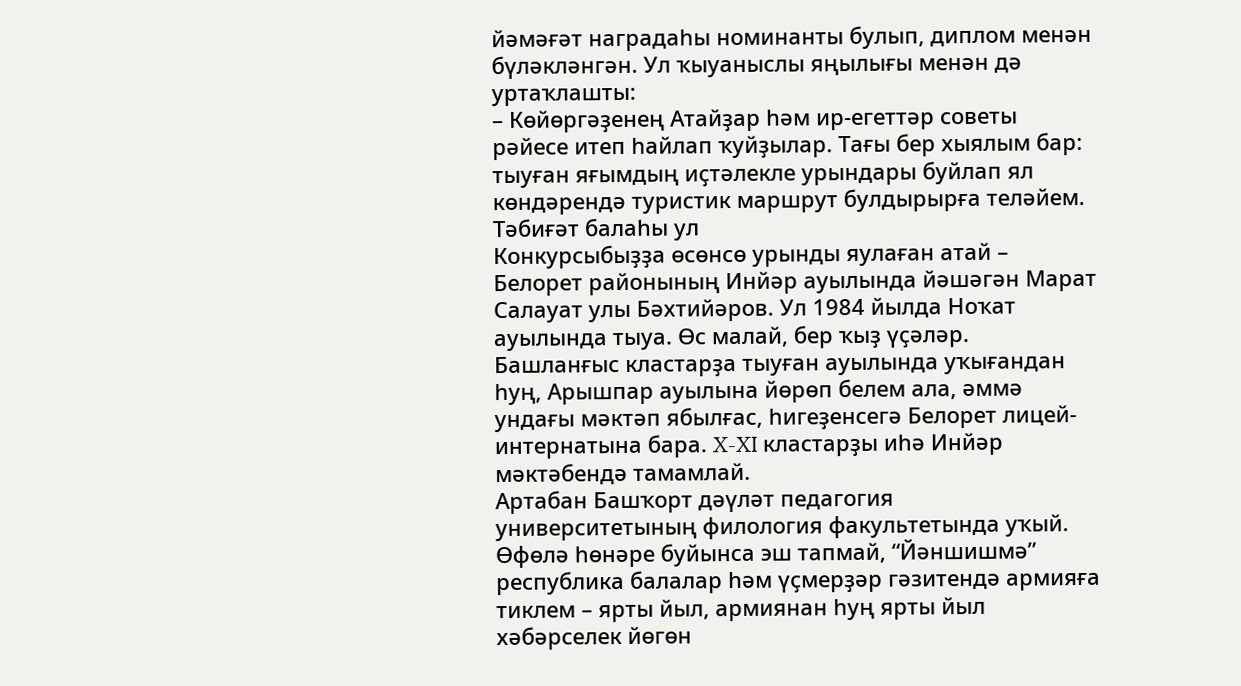йәмәғәт наградаһы номинанты булып, диплом менән бүләкләнгән. Ул ҡыуаныслы яңылығы менән дә уртаҡлашты:
– Көйөргәҙенең Атайҙар һәм ир-егеттәр советы рәйесе итеп һайлап ҡуйҙылар. Тағы бер хыялым бар: тыуған яғымдың иҫтәлекле урындары буйлап ял көндәрендә туристик маршрут булдырырға теләйем.
Тәбиғәт балаһы ул
Конкурсыбыҙҙа өсөнсө урынды яулаған атай – Белорет районының Инйәр ауылында йәшәгән Марат Салауат улы Бәхтийәров. Ул 1984 йылда Ноҡат ауылында тыуа. Өс малай, бер ҡыҙ үҫәләр. Башланғыс кластарҙа тыуған ауылында уҡығандан һуң, Арышпар ауылына йөрөп белем ала, әммә ундағы мәктәп ябылғас, һигеҙенсегә Белорет лицей-интернатына бара. X-XI кластарҙы иһә Инйәр мәктәбендә тамамлай.
Артабан Башҡорт дәүләт педагогия университетының филология факультетында уҡый. Өфөлә һөнәре буйынса эш тапмай, “Йәншишмә” республика балалар һәм үҫмерҙәр гәзитендә армияға тиклем – ярты йыл, армиянан һуң ярты йыл хәбәрселек йөгөн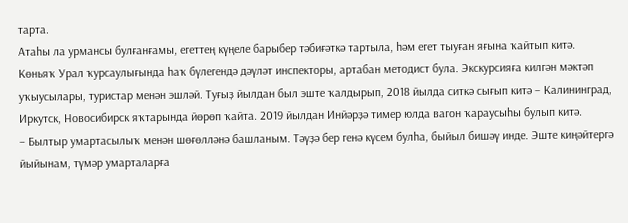тарта.
Атаһы ла урмансы булғанғамы, егеттең күңеле барыбер тәбиғәткә тартыла, һәм егет тыуған яғына ҡайтып китә. Көньяҡ Урал ҡурсаулығында һаҡ бүлегендә дәүләт инспекторы, артабан методист була. Экскурсияға килгән мәктәп уҡыусылары, туристар менән эшләй. Туғыҙ йылдан был эште ҡалдырып, 2018 йылда ситкә сығып китә – Калининград, Иркутск, Новосибирск яҡтарында йөрөп ҡайта. 2019 йылдан Инйәрҙә тимер юлда вагон ҡараусыһы булып китә.
– Былтыр умартасылыҡ менән шөғөлләнә башланым. Тәүҙә бер генә күсем булһа, быйыл бишәү инде. Эште киңәйтергә йыйынам, түмәр умарталарға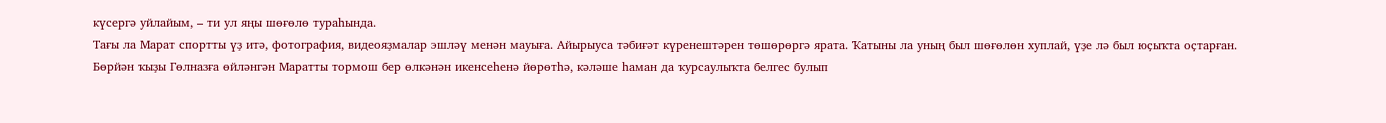күсергә уйлайым, – ти ул яңы шөғөлө тураһында.
Тағы ла Марат спортты үҙ итә, фотография, видеояҙмалар эшләү менән мауыға. Айырыуса тәбиғәт күренештәрен төшөрөргә ярата. Ҡатыны ла уның был шөғөлөн хуплай, үҙе лә был юҫыҡта оҫтарған.
Бөрйән ҡыҙы Гөлназға өйләнгән Маратты тормош бер өлкәнән икенсеһенә йөрөтһә, кәләше һаман да ҡурсаулыҡта белгес булып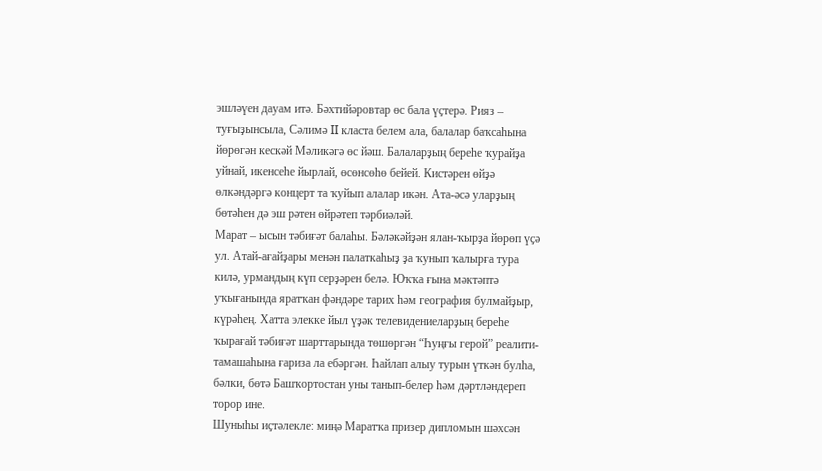эшләүен дауам итә. Бәхтийәровтар өс бала үҫтерә. Рияз – туғыҙынсыла, Сәлимә II класта белем ала, балалар баҡсаһына йөрөгән кескәй Мәликәгә өс йәш. Балаларҙың береһе ҡурайҙа уйнай, икенсеһе йырлай, өсөнсөһө бейей. Кистәрен өйҙә өлкәндәргә концерт та ҡуйып алалар икән. Ата-әсә уларҙың бөтәһен дә эш рәтен өйрәтеп тәрбиәләй.
Марат – ысын тәбиғәт балаһы. Бәләкәйҙән ялан-ҡырҙа йөрөп үҫә ул. Атай-ағайҙары менән палаткаһыҙ ҙа ҡунып ҡалырға тура килә, урмандың күп серҙәрен белә. Юҡҡа ғына мәктәптә уҡығанында яратҡан фәндәре тарих һәм география булмайҙыр, күрәһең. Хатта элекке йыл үҙәк телевидениеларҙың береһе ҡырағай тәбиғәт шарттарында төшөргән “Һуңғы герой” реалити-тамашаһына ғариза ла ебәргән. Һайлап алыу турын үткән булһа, бәлки, бөтә Башҡортостан уны танып-белер һәм дәртләндереп торор ине.
Шуныһы иҫтәлекле: миңә Маратҡа призер дипломын шәхсән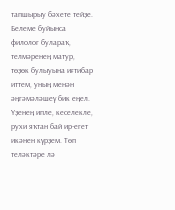тапшырыу бәхете тейҙе. Белеме буйынса филолог булараҡ, телмәренең матур, төҙөк булыуына иғтибар иттем, уның менән әңгәмәләшеү бик еңел. Үҙенең ипле, кеселекле, рухи яҡтан бай ир-егет икәнен күрҙем. Төп теләктәре лә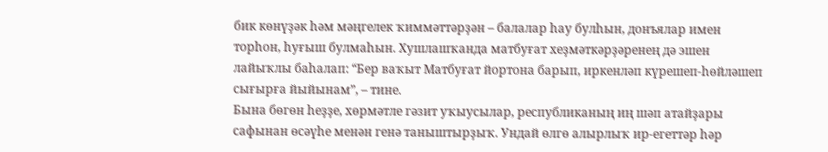бик көнүҙәк һәм мәңгелек ҡиммәттәрҙән – балалар һау булһын, донъялар имен торһон, һуғыш булмаһын. Хушлашҡанда матбуғат хеҙмәткәрҙәренең дә эшен лайыҡлы баһалап: “Бер ваҡыт Матбуғат йортона барып, иркенләп күрешеп-һөйләшеп сығырға йыйынам”, – тине.
Бына бөгөн һеҙҙе, хөрмәтле гәзит уҡыусылар, республиканың иң шәп атайҙары сафынан өсәүһе менән генә таныштырҙыҡ. Ундай өлгө алырлыҡ ир-егеттәр һәр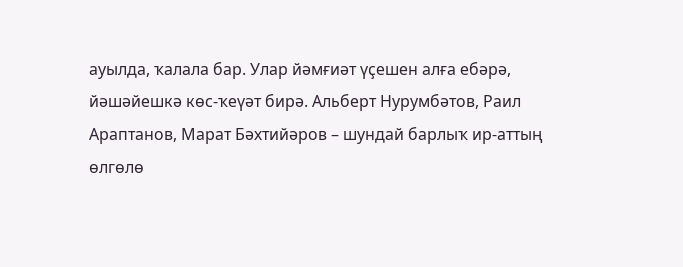ауылда, ҡалала бар. Улар йәмғиәт үҫешен алға ебәрә, йәшәйешкә көс-ҡеүәт бирә. Альберт Нурумбәтов, Раил Араптанов, Марат Бәхтийәров – шундай барлыҡ ир-аттың өлгөлө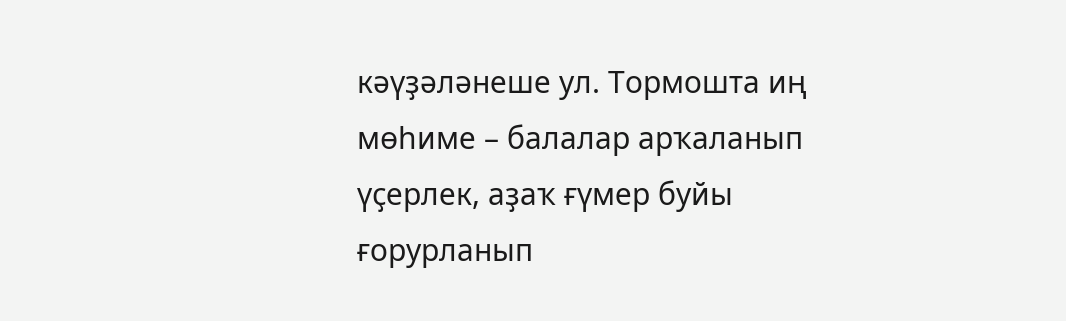кәүҙәләнеше ул. Тормошта иң мөһиме – балалар арҡаланып үҫерлек, аҙаҡ ғүмер буйы ғорурланып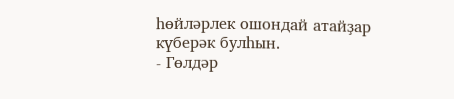һөйләрлек ошондай атайҙар күберәк булһын.
- Гөлдәр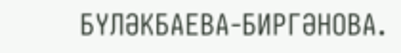БҮЛӘКБАЕВА-БИРГӘНОВА.